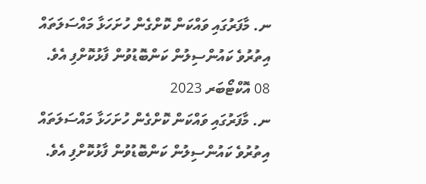ނ. މާފަރުގައި ވައްކަން ކޮށްގެން ހުށަހަޅާ މައްސަލަތައް އިތުރުވެ ކައުންސިލުން ކަންބޮޑުވުން ފާޅުކޮށްފި އެވެ.
08 އޮކްޓޯބަރ 2023
ނ. މާފަރުގައި ވައްކަން ކޮށްގެން ހުށަހަޅާ މައްސަލަތައް އިތުރުވެ ކައުންސިލުން ކަންބޮޑުވުން ފާޅުކޮށްފި އެވެ.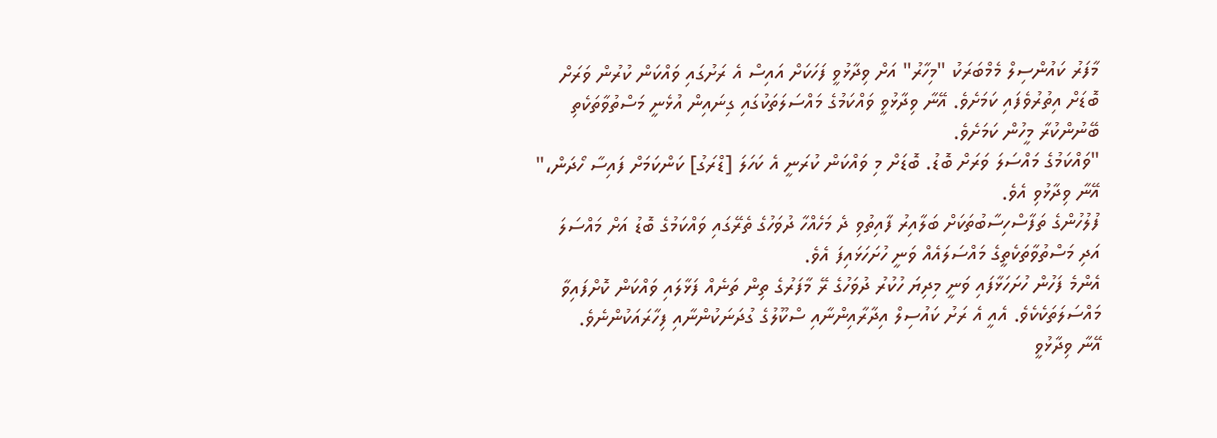މާފަރު ކައުންސިލް މެމްބަރަކު "މިހާރު" އަށް ވިދާޅުވީ ފަހަކަށް އައިސް އެ ރަށުގައި ވައްކަން ކުރުން ވަރަށް ބޮޑަށް އިތުރުވެފައި ކަމަށެވެ. އޭނާ ވިދާޅުވީ ވައްކަމުގެ މައްސަލަތަކުގައި ގިނައިން އުޅެނީ މަސްތުވާތަކެތި ބޭނުންކުރާ މީހުން ކަމަށެވެ.
"ވައްކަމުގެ މައްސަލަ ވަރަށް ބޮޑު. ބޮޑަށް މި ވައްކަން ކުރަނީ އެ ކަހަލަ [ޑްރަގު] ކަންކަމަށް ފައިސާ ހޯދަން،" އޭނާ ވިދާޅުވި އެވެ.
ފުލުހުންގެ ތަފާސްހިސާބުތަކަށް ބަލާއިރު ފާއިތުވި ދެ މަހެއްހާ ދުވަހުގެ ތެރޭގައި ވައްކަމުގެ ބޮޑު އަށް މައްސަލަ އަދި މަސްތުވާތަކެތީގެ މައްސަލައެއް ވަނީ ހުށަހަޅައިފަ އެވެ.
އެންމެ ފަހުން ހުށަހަޅާފައި ވަނީ މިދިޔަ ހުކުރު ދުވަހުގެ ރޭ މާފަރުގެ ތިން ތަނެއް ފަޅާލައި ވައްކަން ކޮށްފައިވާ މައްސަލަތަކެކެވެ. އެއީ އެ ރަށު ކައުސިލް އިދާރާއިންނާއި ސްކޫލުގެ ގުދަނަކުންނާއި ފިހާރައަކުންނެވެ.
އޭނާ ވިދާޅުވީ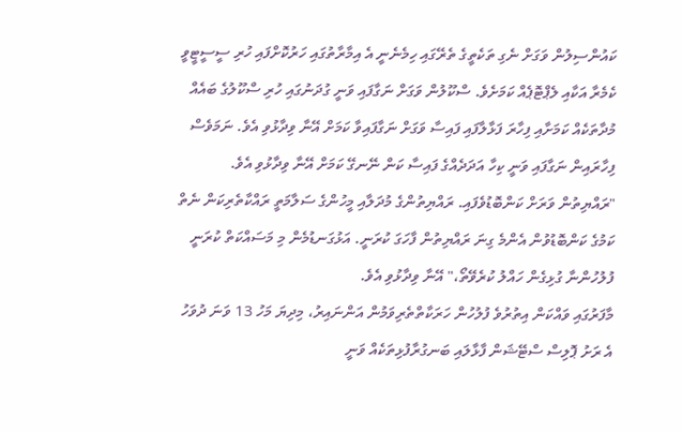ކައުންސިލުން ވަގަށް ނެގި ތަކެތީގެ ތެރޭގައި ހިމެނެނީ އެ އިމާރާތުގައި ހަރުކޮށްފައި ހުރި ސީސީޓީވީ ކެމެރާ އަކާއި ލެޕްޓޮޕެއް ކަމަށެވެ. ސްކޫލުން ވަގަށް ނަގާފައި ވަނީ ގުދަނުގައި ހުރި ސްކޫލުގެ ބައެއް މުދާތަކެއް ކަމަށާއި ފިހާރަ ފަޅާލާފައި ފައިސާ ވަގަށް ނަގާފައިވާ ކަމަށް އޭނާ ވިދާޅުވި އެވެ. ނަމަވެސް ފިހާރައިން ނަގާފައި ވަނީ ކިހާ އަދަދެއްގެ ފައިސާ ކަން ނޭނގޭ ކަމަށް އޭނާ ވިދާޅުވި އެވެ.
"ރައްޔިތުން ވަރަށް ކަންބޮޑުވެފައި. ރައްޔިތުންގެ މުދަލާއި މީހުންގެ ސަލާމަތީ ރައްކާތެރިކަން ނެތް ކަމުގެ ކަންބޮޑުވުން އެންމެ ގިނަ ރައްޔިތުން ފާހަގަ ކުރަނީ. އަޅުގަނޑުމެން މި މަސައްކަތް ކުރަނީ ފުލުހުންނާ ގުޅިގެން ހައްލު ކުރެވޭތޯ،" އޭނާ ވިދާޅުވި އެވެ.
މާފަރުގައި ވައްކަން އިތުރުވެ ފުލުހުން ހަރަކާތްތެރިވަމުން އަންނައިރު، މިދިޔަ މަހު 13 ވަނަ ދުވަހު އެ ރަށު ޕޮލިސް ސްޓޭޝަން ފާޅާލައި ބަނގުރާފުޅިތަކެއް ވަނީ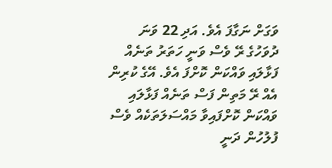ވަގަށް ނަގާފަ އެވެ. އަދި 22 ވަނަ ދުވަހުގެ ރޭ ވެސް ވަނީ ހަތަރު ތަނެއް ފަޅާލައި ވައްކަން ކޮށްފަ އެވެ. އޭގެ ކުރިން އެއް ރޭ މަތިން ފަސް ތަނެއް ފަޅާލައި ވައްކަން ކޮށްފައިވާ މައްސަލަތަކެއް ވެސް ފުލުހުން ދަނީ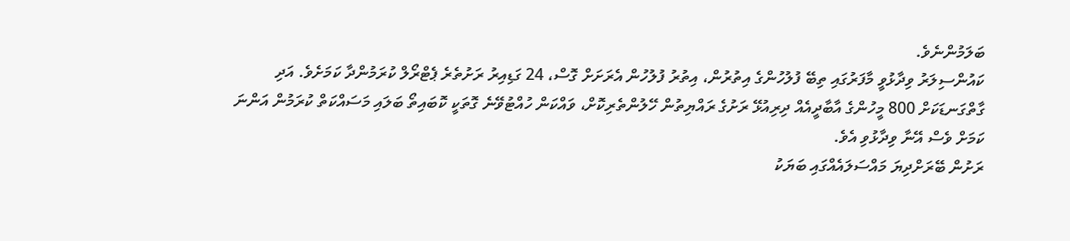ބަލަމުންނެވެ.
ކައުންސިލަރު ވިދާޅުވީ މާފަރުގައި ތިބޭ ފުލުހުންގެ އިތުރުން، އިތުރު ފުލުހުން އެރަށަށް ގޮސް، 24 ގަޑިއިރު ރަށުތެރެ ޕެޓްރޯލް ކުރަމުންދާ ކަމަށެވެ. އަދި ގާތްގަނޑަކަށް 800 މީހުންގެ އާބާދީއެއް ދިރިއުޅޭ ރަށުގެ ރައްޔިތުން ހޭލުންތެރިކޮށް، ވައްކަން ހުއްޓުވޭނެ ގޮތަކީ ކޮބައިތޯ ބަލައި މަސައްކަތް ކުރަމުން އަންނަ ކަމަށް ވެސް އޭނާ ވިދާޅުވި އެވެ.
ރަށުން ބޭރަށްދިޔަ މައްސަލައެއްގައި ބަޔަކު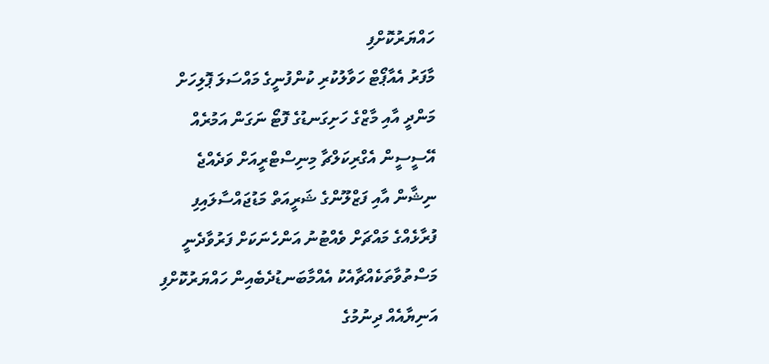ހައްޔަރުކޮށްފި
މާފަރު އެއާޕޯޓް ހަވާލުކުރި ކުންފުނީގެ މައްސަލަ ޕޮލިހަށް
މަންދީ އާއި މާޒްގެ ހަށިގަނޑުގެ ފޮޓޯ ނަގަން އަމުރެއް
އޭސީސީން އެގްރިކަލްޗާ މިނިސްޓްރީއަށް ވަދެއްޖެ
ނިޝާން އާއި ފަޒްލޫންގެ ޝަރީއަތް މަޑުޖައްސާލައިފި
ފުރާޅެއްގެ މައްޗަށް ވެއްޓުނު އަންހެނަކަށް ފަރުވާދެނީ
މަސްތުވާތަކެއްޗާއެކު އެއްމާބަނޑުދެބެއިން ހައްޔަރުކޮށްފި
އަނިޔާއެއް ދިނުމުގެ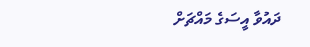ދައުވާ އީސަގެ މައްޗަށް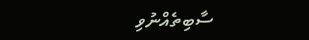ސާބިތެއްނުވި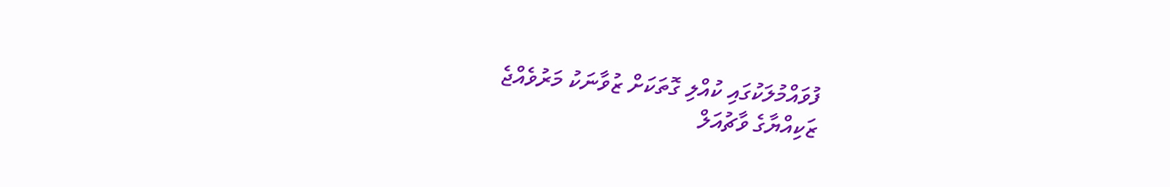ފުވައްމުލަކުގައި ކުއްލި ގޮތަކަށް ޒުވާނަކު މަރުވެއްޖެ
ޒަކިއްޔާގެ ވާޗުއަލް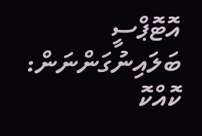އޮޓޮޕްސީ ބަލައިނުގަންނަން: ކޮއްކޮ